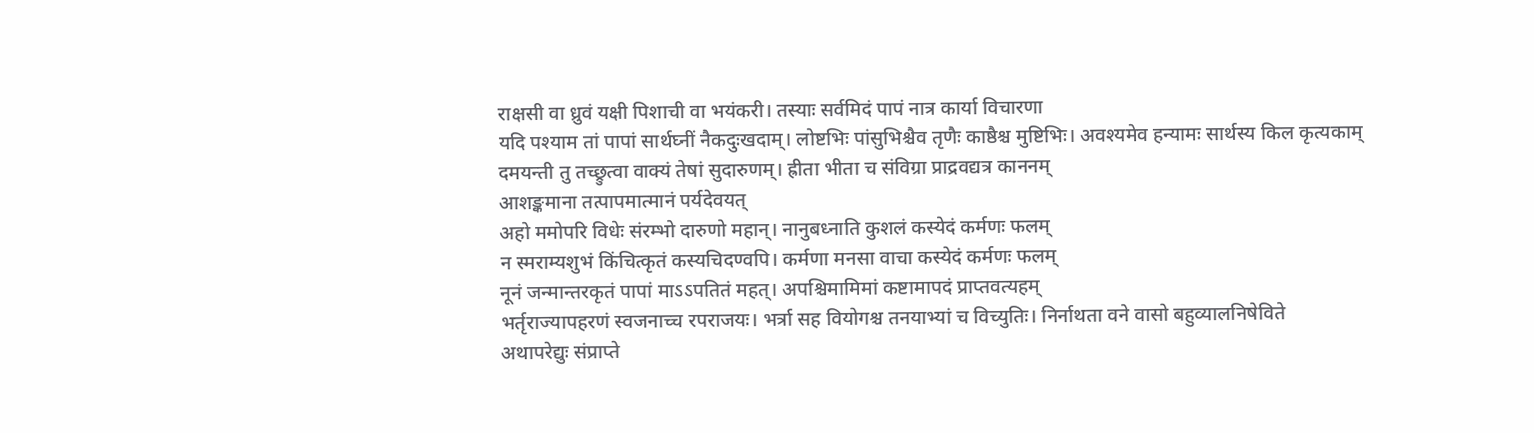राक्षसी वा ध्रुवं यक्षी पिशाची वा भयंकरी। तस्याः सर्वमिदं पापं नात्र कार्या विचारणा
यदि पश्याम तां पापां सार्थघ्नीं नैकदुःखदाम्। लोष्टभिः पांसुभिश्चैव तृणैः काष्ठैश्च मुष्टिभिः। अवश्यमेव हन्यामः सार्थस्य किल कृत्यकाम्
दमयन्ती तु तच्छ्रुत्वा वाक्यं तेषां सुदारुणम्। ह्रीता भीता च संविग्रा प्राद्रवद्यत्र काननम्
आशङ्कमाना तत्पापमात्मानं पर्यदेवयत्
अहो ममोपरि विधेः संरम्भो दारुणो महान्। नानुबध्नाति कुशलं कस्येदं कर्मणः फलम्
न स्मराम्यशुभं किंचित्कृतं कस्यचिदण्वपि। कर्मणा मनसा वाचा कस्येदं कर्मणः फलम्
नूनं जन्मान्तरकृतं पापां माऽऽपतितं महत्। अपश्चिमामिमां कष्टामापदं प्राप्तवत्यहम्
भर्तृराज्यापहरणं स्वजनाच्च रपराजयः। भर्त्रा सह वियोगश्च तनयाभ्यां च विच्युतिः। निर्नाथता वने वासो बहुव्यालनिषेविते
अथापरेद्युः संप्राप्ते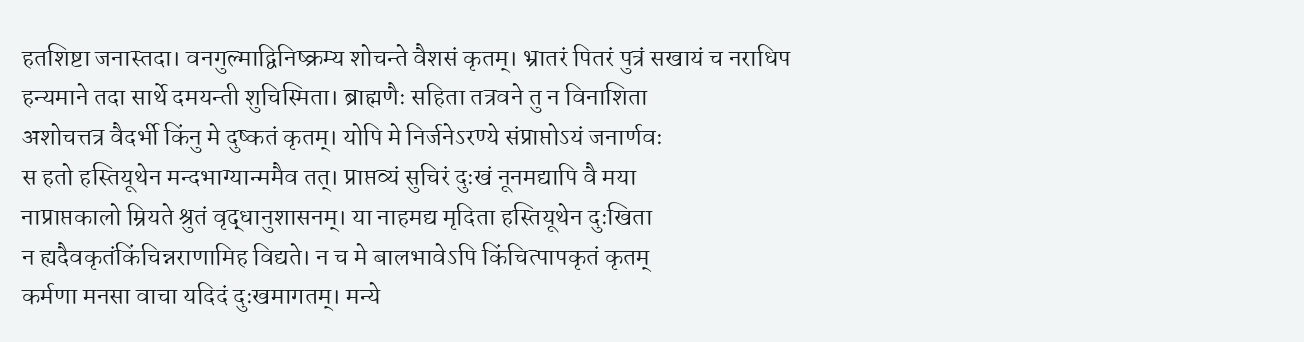हतशिष्टा जनास्तदा। वनगुल्माद्विनिष्क्रम्य शोचन्ते वैशसं कृतम्। भ्रातरं पितरं पुत्रं सखायं च नराधिप
हन्यमाने तदा सार्थे दमयन्ती शुचिस्मिता। ब्राह्मणैः सहिता तत्रवने तु न विनाशिता
अशोचत्तत्र वैदर्भी किंनु मे दुष्कतं कृतम्। योपि मे निर्जनेऽरण्ये संप्राप्तोऽयं जनार्णवः
स हतो हस्तियूथेन मन्दभाग्यान्ममैव तत्। प्राप्तव्यं सुचिरं दुःखं नूनमद्यापि वै मया
नाप्राप्तकालो म्रियते श्रुतं वृद्धानुशासनम्। या नाहमद्य मृदिता हस्तियूथेन दुःखिता
न ह्यदैवकृतंकिंचिन्नराणामिह विद्यते। न च मे बालभावेऽपि किंचित्पापकृतं कृतम्
कर्मणा मनसा वाचा यदिदं दुःखमागतम्। मन्ये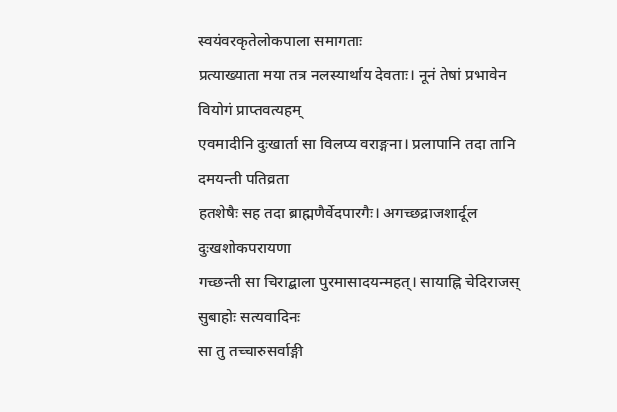स्वयंवरकृतेलोकपाला समागताः
प्रत्याख्याता मया तत्र नलस्यार्थाय देवताः। नूनं तेषां प्रभावेन वियोगं प्राप्तवत्यहम्
एवमादीनि दुःखार्ता सा विलप्य वराङ्गना। प्रलापानि तदा तानि दमयन्ती पतिव्रता
हतशेषैः सह तदा ब्राह्मणैर्वेदपारगैः। अगच्छद्राजशार्दूल दुःखशोकपरायणा
गच्छन्ती सा चिराद्बाला पुरमासादयन्महत्। सायाह्नि चेदिराजस् सुबाहोः सत्यवादिनः
सा तु तच्चारुसर्वाङ्गी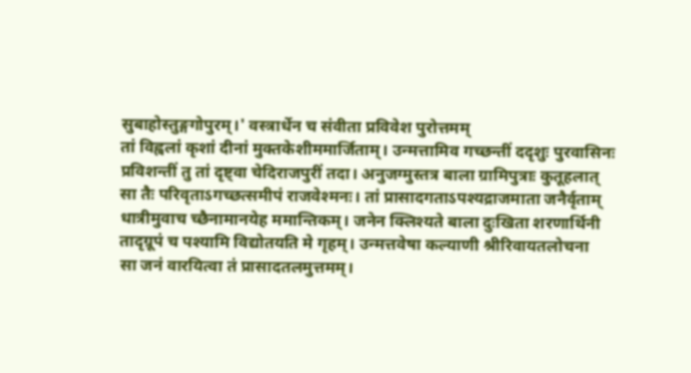सुबाहोस्तुङ्गगोपुरम्।' वस्त्रार्धेन च संवीता प्रविवेश पुरोत्तमम्
तां विह्वलां कृशां दीनां मुक्तकेशीममार्जिताम्। उन्मत्तामिव गच्छन्तीं ददृशुः पुरवासिनः
प्रविशन्तीं तु तां दृष्ट्वा चेदिराजपुरीं तदा। अनुजग्मुस्तत्र बाला ग्रामिपुत्राः कुतूहलात्
सा तैः परिवृताऽगच्छत्समीपं राजवेश्मनः। तां प्रासादगताऽपश्यद्राजमाता जनैर्वृताम्
धात्रीमुवाच च्छैनामानयेह ममान्तिकम्। जनेन क्लिश्यते बाला दुःखिता शरणार्थिनी
तादृग्रूपं च पश्यामि विद्योतयति मे गृहम्। उन्मत्तवेषा कल्याणी श्रीरिवायतलोचना
सा जनं वारयित्वा तं प्रासादतलमुत्तमम्।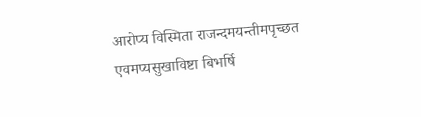आरोप्य विस्मिता राजन्दमयन्तीमपृच्छत
एवमप्यसुखाविष्टा बिभर्षि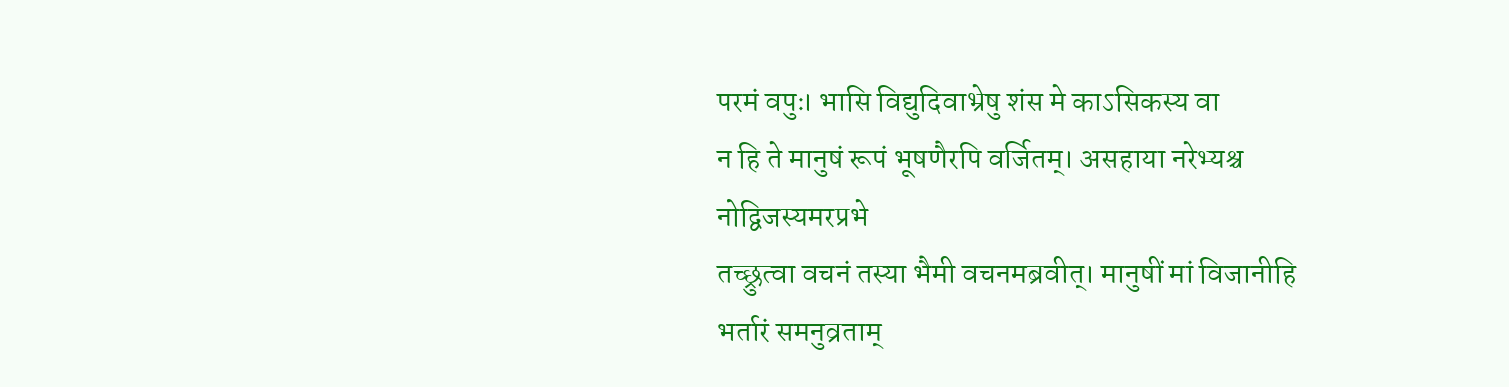परमं वपुः। भासि विद्युदिवाभ्रेषु शंस मे काऽसिकस्य वा
न हि ते मानुषं रूपं भूषणैरपि वर्जितम्। असहाया नरेभ्यश्च नोद्विजस्यमरप्रभे
तच्छ्रुत्वा वचनं तस्या भैमी वचनमब्रवीत्। मानुषीं मां विजानीहि भर्तारं समनुव्रताम्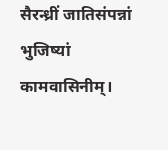सैरन्ध्रीं जातिसंपन्नां भुजिष्यां कामवासिनीम्।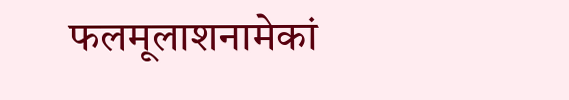फलमूलाशनामेकां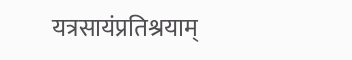यत्रसायंप्रतिश्रयाम्